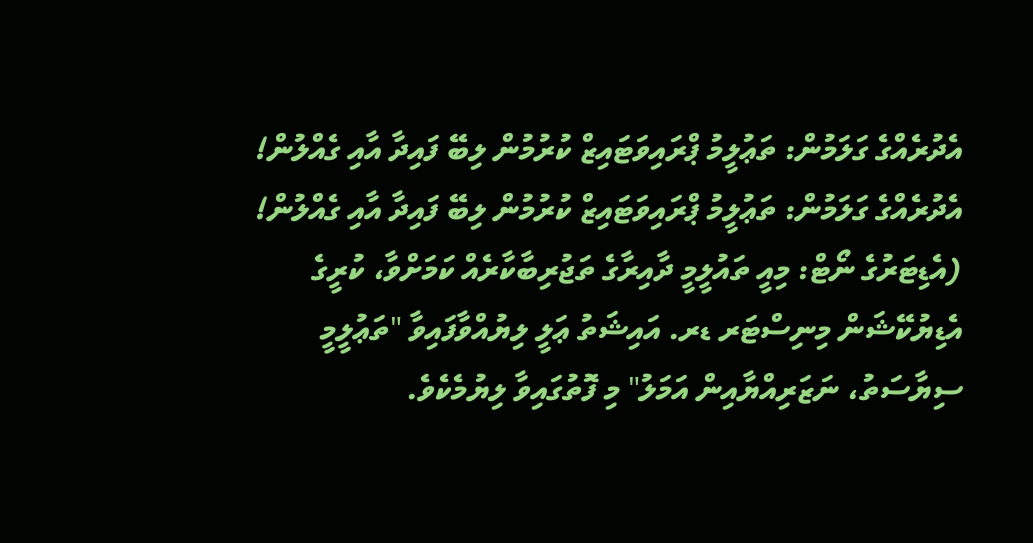އެދުރެއްގެ ގަލަމުން: ތަޢުލީމު ޕްރައިވަޓައިޒް ކުރުމުން ލިބޭ ފައިދާ އާއި ގެއްލުން!
އެދުރެއްގެ ގަލަމުން: ތަޢުލީމު ޕްރައިވަޓައިޒް ކުރުމުން ލިބޭ ފައިދާ އާއި ގެއްލުން!
(އެޑިޓަރުގެ ނޯޓް: މިއީ ތައުލީމީ ދާއިރާގެ ތަޖުރިބާކާރެއް ކަމަށްވާ، ކުރީގެ އެޑިޔުކޭޝަން މިނިސްޓަރ ޑރ. އައިޝަތު ޢަލީ ލިޔުއްވާފައިވާ "ތަޢުލީމީ ސިޔާސަތު، ނަޒަރިއްޔާއިން އަމަލު" މި ފޮތުގައިވާ ލިޔުމެކެވެ.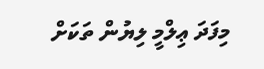މިފަދަ ޢިލްމީ ލިޔުން ތަކަށް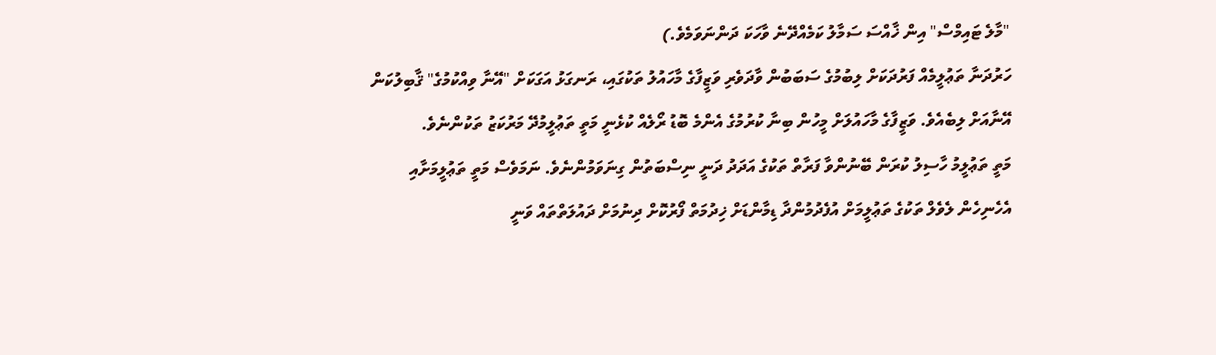"މާލެ ޓައިމްސް" އިން ޚާއްސަ ސަމާލު ކަމެއްދޭނެ ވާހަކަ ދަންނަވަމެވެ.)
ހަރުދަނާ ތަޢުލީމެއް ފަރުދަކަށް ލިބުމުގެ ސަބަބުން ވާދަވެރި ވަޒީފާގެ މާހައުލު ތަކުގައި، ރަނގަޅު އަގަކަށް "އޭނާ ވިއްކުމުގެ" ޤާބިލުކަން އޭނާއަށް ލިބެއެވެ. ވަޒީފާގެ މާހައުލަށް މީހުން ބިނާ ކުރުމުގެ އެންމެ ބޮޑު ރޯލެއް ކުޅެނީ މަތީ ތަޢުލީމުދޭ މަރުކަޒު ތަކުންނެވެ.
މަތީ ތަޢުލީމު ހާސިލު ކުރަން ބޭނުންވާ ފަރާތް ތަކުގެ އަދަދު ދަނީ ނިސްބަތުން ގިނަވަމުންނެވެ. ނަމަވެސް މަތީ ތަޢުލީމަށާއި އެހެނިހެން ލެވެލް ތަކުގެ ތަޢުލީމަށް އުފެދުމުންދާ ޑިމާންޑަށް ޚިދުމަތް ފޯރުކޮށް ދިނުމަށް ދައުލަތްތައް ވަނީ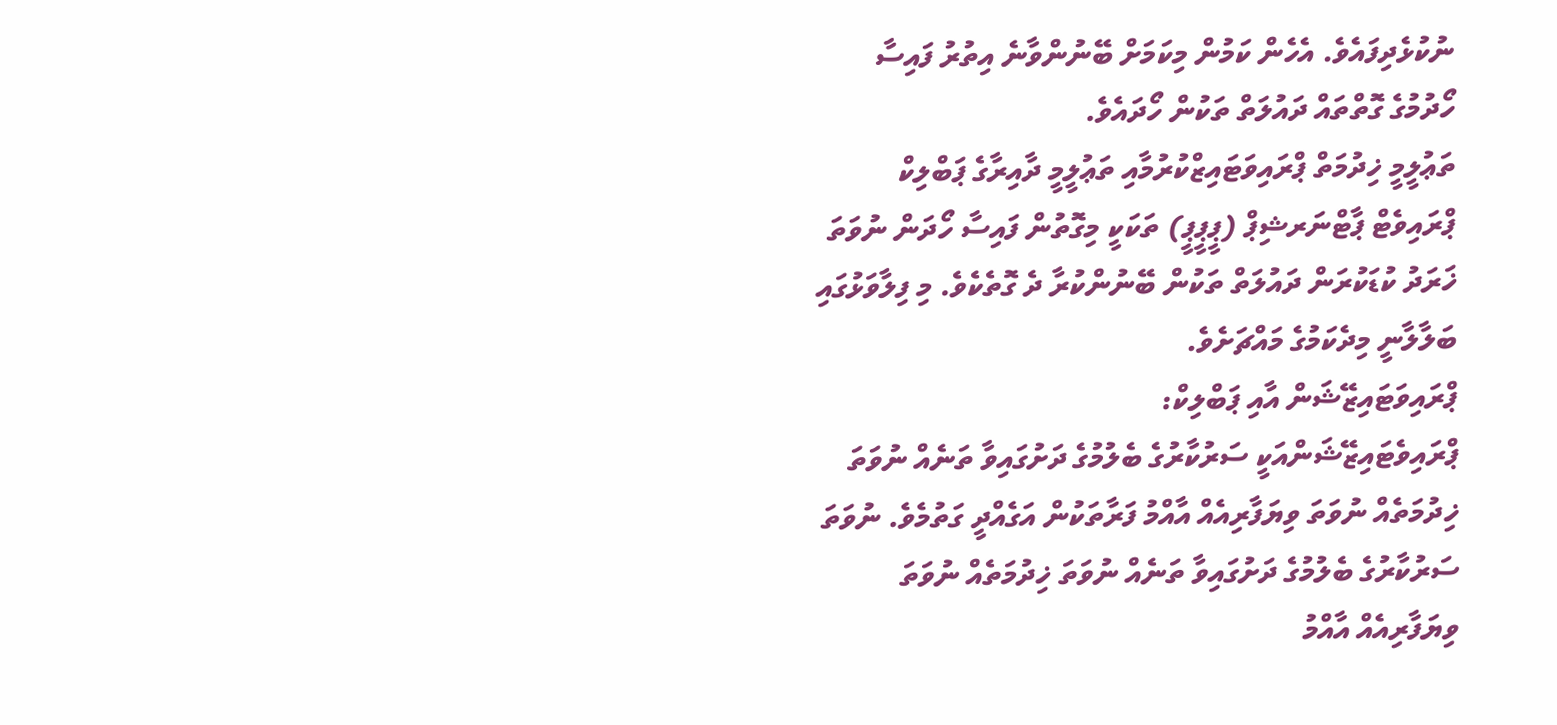ނުކުޅެދިފައެވެ. އެހެން ކަމުން މިކަމަށް ބޭނުންވާނެ އިތުރު ފައިސާ ހޯދުމުގެ ގޮތްތައް ދައުލަތް ތަކުން ހޯދައެވެ.
ތަޢުލީމީ ޚިދުމަތް ޕްރައިވަޓައިޒްކުރުމާއި ތަޢުލީމީ ދާއިރާގެ ޕަބްލިކް ޕްރައިވެޓް ޕާޓްނަރޝިޕް (ޕީޕީޕީ) ތަކަކީ މިގޮތުން ފައިސާ ހޯދަން ނުވަތަ ޚަރަދު ކުޑަކުރަން ދައުލަތް ތަކުން ބޭނުންކުރާ ދެ ގޮތެކެވެ. މި ފިލާވަޅުގައި ބަލާލާނީ މިދެކަމުގެ މައްޗަށެވެ.
ޕްރައިވަޓައިޒޭޝަން އާއި ޕަބްލިކް:
ޕްރައިވެޓައިޒޭޝަންއަކީ ސަރުކާރުގެ ބެލުމުގެ ދަށުގައިވާ ތަނެއް ނުވަތަ ޚިދުމަތެއް ނުވަތަ ވިޔަފާރިއެއް އާއްމު ފަރާތަކުން އަގެއްދީ ގަތުމެވެ. ނުވަތަ ސަރުކާރުގެ ބެލުމުގެ ދަށުގައިވާ ތަނެއް ނުވަތަ ޚިދުމަތެއް ނުވަތަ ވިޔަފާރިއެއް އާއްމު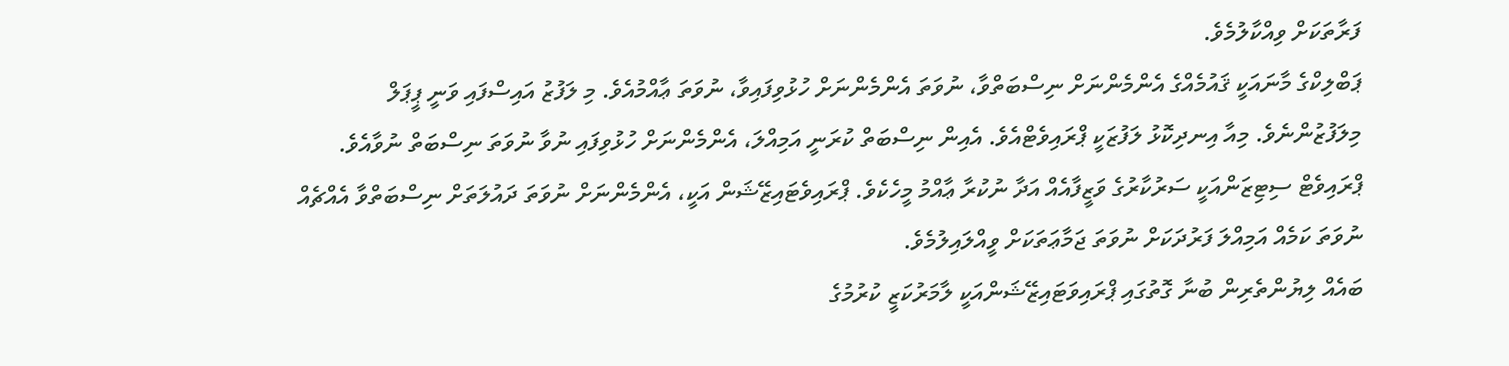ފަރާތަކަށް ވިއްކާލުމެވެ.
ޕަބްލިކްގެ މާނައަކީ ޤައުމެއްގެ އެންމެންނަށް ނިސްބަތްވާ، ނުވަތަ އެންމެންނަށް ހުޅުވިފައިވާ، ނުވަތަ ޢާއްމުއެވެ. މި ލަފުޒު އައިސްފައި ވަނީ ޕީޕަލް މިލަފުޒުންނެވެ. މިއާ އިނދިކޮޅު ލަފުޒަކީ ޕްރައިވެޓްއެވެ. އެއިން ނިސްބަތް ކުރަނީ އަމިއްލަ، އެންމެންނަށް ހުޅުވިފައި ނުވާ ނުވަތަ ނިސްބަތް ނުވާއެވެ. ޕްރައިވެޓް ސިޓިޒަންއަކީ ސަރުކާރުގެ ވަޒީފާއެއް އަދާ ނުކުރާ ޢާއްމު މީހެކެވެ. ޕްރައިވެޓައިޒޭޝަން އަކީ، އެންމެންނަށް ނުވަތަ ދައުލަތަށް ނިސްބަތްވާ އެއްޗެއް ނުވަތަ ކަމެއް އަމިއްލަ ފަރުދަކަށް ނުވަތަ ޖަމާޢަތަކަށް ވީއްލައިލުމެވެ.
ބައެއް ލިޔުންތެރިން ބުނާ ގޮތުގައި ޕްރައިވަޓައިޒޭޝަންއަކީ ލާމަރުކަޒީ ކުރުމުގެ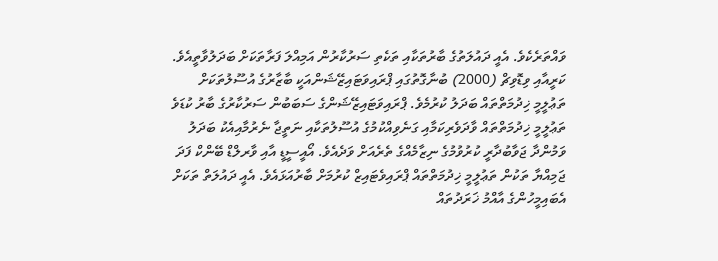ވައްތަރެކެވެ. އެއީ ދައުލަތުގެ ބާރުތަކާއި ތަކެތި ސަރުކާރުން އަމިއްލަ ފަރާތަކަށް ބަދަލުވާތީއެވެ. ކަރީއާއި ވިޑޮވިޗް (2000) ބުނާގޮތުގައި ޕްރައިވަޓައިޒޭޝަންއަކީ ބާޒާރުގެ އުސޫލުތަކަށް ތަޢުލީމީ ޚިދުމަތްތައް ބަދަލު ކުރުމެވެ. ޕްރައިވަޓައިޒޭޝަންގެ ސަބަބުން ސަރުކާރުގެ ބާރު ކުޑަވެ ތަޢުލީމީ ޚިދުމަތްތައް ވާދަވެރިކަމާއި ގަނެވިއްކުމުގެ އުސޫލުތަކާއި ނަތީޖާ ނެރުމާއިއެކު ބަދަލު ވަމުންދާ ޖަވާބުދާރީ ކުރުވުމުގެ ނިޒާމެއްގެ ތެރެއަށް ވަދެއެވެ. އޯއީސީޑީ އާއި ވާރލްޑް ބޭންކް ފަދަ ޖަމިއްޔާ ތަކުން ތަޢުލީމީ ޚިދުމަތްތައް ޕްރައިވެޓައިޒް ކުރުމަށް ބާރުއަޅައެވެ. އެއީ ދައުލަތް ތަކަށް އެބައިމީހުންގެ އާއްމު ޚަރަދުތައް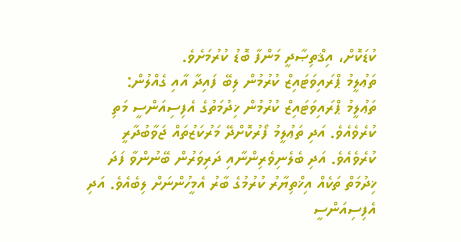ކުޑަކޮށް، އިޤްތިޞާދީ މަންފާ ބޮޑު ކުރުމަށެވެ.
ތަޢުލީމު ޕްރައިވަޓައިޒް ކުރުމުން ލިބޭ ފައިދާ އާއި ގެއްލުން:
ތަޢުލީމު ޕްރައިވަޓައިޒް ކުރުމުން ޚިދުމަތުގެ އެފިސިއަންސީ މަތި ކުރެވެއެވެ. އަދި ތަޢުލީމު ފޯރުކޮށްދޭ މަރުކަޒުތައް ޖަވާބުދާރީ ކުރެވެއެވެ. އަދި ބެލެނިވެރިންނާއި ދަރިވަރުން ބޭނުންވާ ފަދަ ޚިދުމަތް ތަކެއް އިޚްތިޔާރު ކުރުމުގެ ބާރު އެމީހުންނަށް ލިބެއެވެ. އަދި އެފިސިއަންސީ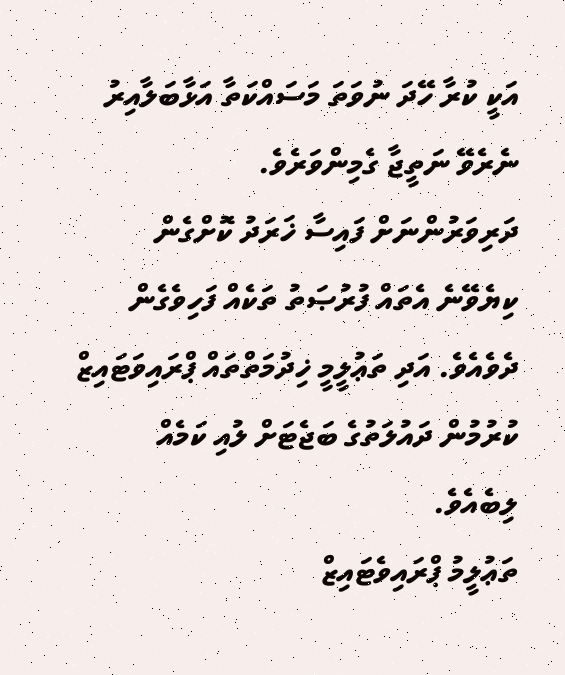އަކީ ކުރާ ހޭދަ ނުވަތަ މަސައްކަތާ އަޅާބަލާއިރު ނެރެވޭ ނަތީޖާ ގެމިންވަރެވެ.
ދަރިވަރުންނަށް ފައިސާ ޚަރަދު ކޮށްގެން ކިޔެވޭނެ އެތައް ފުރުޞަތު ތަކެއް ފަހިވެގެން ދެވެއެވެ. އަދި ތަޢުލީމީ ޚިދުމަތްތައް ޕްރައިވަޓައިޒް ކުރުމުން ދައުލަތުގެ ބަޖެޓަށް ލުއި ކަމެއް ލިބެއެވެ.
ތަޢުލީމު ޕްރައިވެޓައިޒް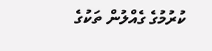ކުރުމުގެ ގެއްލުން ތަކުގެ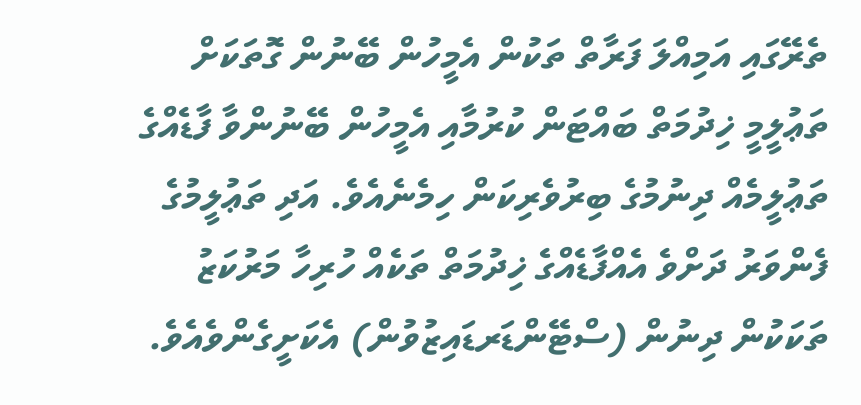ތެރޭގައި އަމިއްލަ ފަރާތް ތަކުން އެމީހުން ބޭނުން ގޮތަކަށް ތަޢުލީމީ ޚިދުމަތް ބައްޓަން ކުރުމާއި އެމީހުން ބޭނުންވާ ފާޑެއްގެ ތަޢުލީމެއް ދިނުމުގެ ބިރުވެރިކަން ހިމެނެއެވެ. އަދި ތަޢުލީމުގެ ފެންވަރު ދަށްވެ އެއްފާޑެއްގެ ޚިދުމަތް ތަކެއް ހުރިހާ މަރުކަޒު ތަކަކުން ދިނުން (ސްޓޭންޑަރޑައިޒުވުން) އެކަށީގެންވެއެވެ.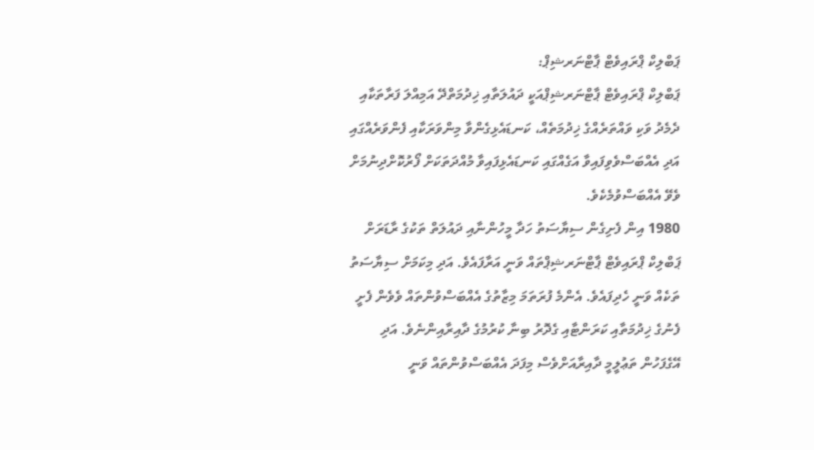ޕަބްލިކް ޕްރައިވެޓް ޕާޓްނަރޝިޕް:
ޕަބްލިކް ޕްރައިވެޓް ޕާޓްނަރޝިޕްއަކީ ދައުލަތާއި ޚިދުމަތްދޭ އަމިއްލަ ފަރާތަކާއި ދެމެދު ވަކި ވައްތަރެއްގެ ޚިދުމަތެއް، ކަނޑައެޅިގެންވާ މިންވަރަކާއި ފެންވަރެއްގައި އަދި އެއްބަސްވެވިފައިވާ އަގެއްގައި ކަނޑައެޅިފައިވާ މުއްދަތަކަށް ފޯރުކޮށްދިނުމަށް ވެވޭ އެއްބަސްވުމެކެވެ.
1980 އިން ފެށިގެން ސިޔާސަތު ހަދާ މީހުންނާއި ދައުލަތް ތަކުގެ ރާޑަރަށް ޕަބްލިކް ޕްރައިވެޓް ޕާޓްނަރޝިޕްތައް ވަނީ އަރާފައެވެ. އަދި މިކަމަށް ސިޔާސަތު ތަކެއް ވަނީ ހެދިފައެވެ. އެންމެ ފުރަތަމަ މިޒާތުގެ އެއްބަސްވުންތައް ވެވެން ފެށީ ފެނުގެ ޚިދުމަތާއި ކަރަންޓާއި ގެދޮރު ބިނާ ކުރުމުގެ ދާއިރާއިންނެވެ. އަދި އޭގެފަހުން ތަޢުލީމީ ދާއިރާއަށްވެސް މިފަދަ އެއްބަސްވުންތައް ވަނީ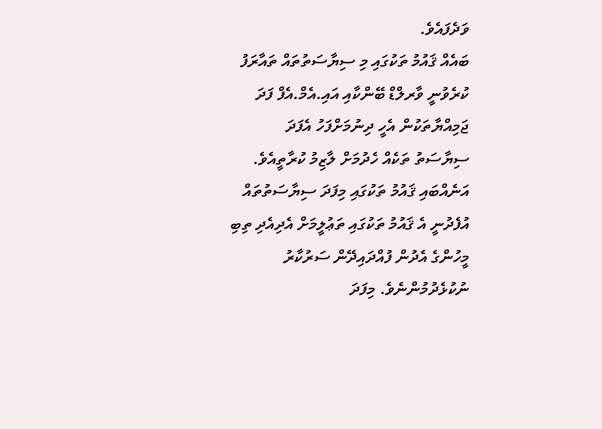ވަދެފައެވެ.
ބައެއް ޤައުމު ތަކުގައި މި ސިޔާސަތުތައް ތައާރަފު ކުރެވުނީ ވާރލްޑް ބޭންކާއި އައި.އެމް.އެފް ފަދަ ޖަމިއްޔާތަކުން އެހީ ދިނުމަށްފަހު އެފަދަ ސިޔާސަތު ތަކެއް ހެދުމަށް ލާޒިމު ކުރާތީއެވެ. އަނެއްބައި ޤައުމު ތަކުގައި މިފަދަ ސިޔާސަތުތައް އުފެދުނީ އެ ޤައުމު ތަކުގައި ތަޢުލީމަށް އެދިއެދި ތިބި މީހުންގެ އެދުން ފުއްދައިދޭން ސަރުކާރު ނުކުޅެދުމުންނެވެ. މިފަދަ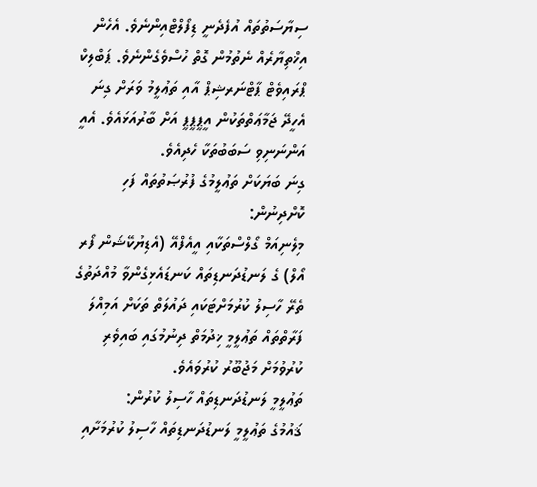ސިޔާސަތުތައް އުފެދެނީ ޑިފޯލްޓްއިންނެވެ. އެހެން އިޚްތިޔާރެއް ނެތުމުން ގޮތް ހުސްވެގެންނެވެ. ޕަބްލިކް ޕްރައިވެޓް ޕާޓްނަރޝިޕް އާއި ތަޢުލީމު ވަރަށް ގިނަ އެހީދޭ ޖަމާޢަތްތަކުން އީޕީޕީޕީ އަށް ބާރުއަޅައެވެ. އެއީ އަންނަނިވި ސަބަބުތަކާ ހެދިއެވެ.
ގިނަ ބަޔަކަށް ތަޢުލީމުގެ ފުރުޞަތުތައް ފަހި ކޮށްދިނުން:
މިލެނިއަމް ގޯލްސްތަކާއި އީއެފްއޭ (އެޑިޔުކޭޝަން ފޯރ އޯލް) ގެ ލަނޑުދަނޑިތައް ކަނޑައެޅިގެންވާ މުއްދަތުގެ ތެރޭ ހާސިލު ކުރުމަށްޓަކައި ދައުލަތް ތަކަށް އަމިއްލަ ފަރާތްތައް ތަޢުލީމީ ޚިދުމަތް ދިނުމުގައި ބައިވެރި ކުރުވުމަށް މަޖުބޫރު ކުރުވައެވެ.
ތަޢުލީމީ ލަނޑުދަނޑިތައް ހާސިލު ކުރުން:
ޤައުމުގެ ތަޢުލީމީ ލަނޑުދަނޑިތައް ހާސިލު ކުރުމަށާއި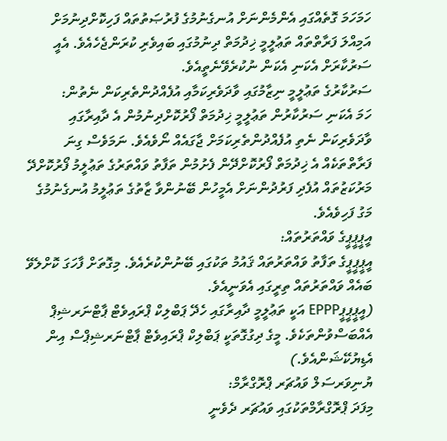ހަމަހަމަ ގޮތެއްގައި އެންމެންނަށް އުނގެނުމުގެ ފުރުޞަތުތައް ފަހިކޮށްދިނުމަށް އަމިއްލަ ފަރާތްތައް ތަޢުލީމީ ޚިދުމަތް ދިނުމުގައި ބައިވެރި ކުރަންޖެހެއެވެ. އެއީ ސަރުކާރަށް އެކަނި އެކަން ނުކުރެވޭނެތީއެވެ.
ސަރުކާރުގެ ތަޢުލީމީ ނިޒާމުގައި ވާދަވެރިކަމާއި އުފެއްދުންތެރިކަން ނެތުން:
ހަމަ އެކަނި ސަރުކާރުން ތަޢުލީމީ ޚިދުމަތް ފޯރުކޮށްދިނުމުން އެ ދާއިރާގައި ވާދަވެރިކަން ނެތި އުފެއްދުންތެރިކަމަށް ޖާގައެއް ނޯވެއެވެ. ނަމަވެސް ގިނަ ފަރާތްތަކެއް އެ ޚިދުމަތް ފޯރުކޮށްދޭން ފެށުމުން ތަފާތު ވައްތަރުގެ ތަޢުލީމު ފޯރުކޮށްދޭ މަރުކަޒުތައް އުފެދި ފަރުދުންނަށް އެމީހުން ބޭނުންވާ ޒާތުގެ ތަޢުލީމު އުނގެނުމުގެ މަގު ފަހިވެއެވެ.
އީޕީޕީޕީގެ ވައްތަރުތައް:
އީޕީޕީޕީގެ ތަފާތު ވައްތަރުތައް ޤައުމު ތަކުގައި ބޭނުންކުރެއެވެ. މިގޮތަށް ފާހަގަ ކޮށްލެވޭ ބައެއް ވައްތަރުތައް ތިރީގައި އެވަނީއެވެ.
(އީޕީޕީޕީEPPP އަކީ ތަޢުލީމީ ދާއިރާގައި ހެދޭ ޕަބްލިކް ޕްރައިވެޓް ޕާޓްނަރޝިޕް އެއްބަސްވުންތަކެވެ. މީގެ ދިގުގޮތަކީ ޕަބްލިކް ޕްރައިވެޓް ޕާޓްނަރޝިޕްސް އިން އެޑިޔުކޭޝަންއެވެ.)
ޔުނިވަރސަލް ވައުޗަރ ޕްރޮގްރާމް:
މިފަދަ ޕްރޮގްރާމްތަކުގައި ވައުޗަރ ދެވެނީ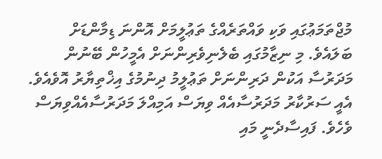މުޖްތަމަޢުގައި ވަކި ވައްތަރެއްގެ ތަޢުލީމަށް އޮންނަ ޑިމާންޑަށް ބަލައެވެ. މި ނިޒާމުގައި ބެލެނިވެރިންނަށް އެމީހުން ބޭނުން މަދަރުސާ އަކުން ދަރިންނަށް ތަޢުލީމު ދިނުމުގެ އިޚްތިޔާރު އޮވެއެވެ. އެއީ ސަރުކާރު މަދަރުސާއެއް ވިޔަސް އަމިއްލަ މަދަރުސާއެއްވިޔަސް ވެހެވެ. ފައިސާދެނީ މައި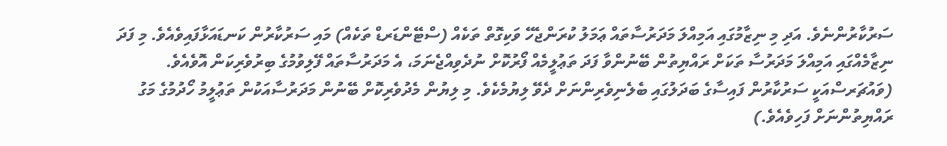ސަރުކާރުންނެވެ. އަދި މި ނިޒާމުގައި އަމިއްލަ މަދަރުސާތައް ޢަމަލު ކުރަންޖެހޭ ވަކިގޮތް ތަކެއް (ސްޓޭންޑަރޑް ތަކެއް) މައި ސަރުކާރުން ކަނޑައަޅާފައިވެއެވެ. މި ފަދަ ނިޒާމެއްގައި އަމިއްލަ މަދަރުސާ ތަކަށް ރައްޔިތުން ބޭނުންވާ ފަދަ ތަޢުލީމެއް ފޯރުކޮށް ނުދެވިއްޖެނަމަ، އެ މަދަރުސާތައް ފޭލިވުމުގެ ބިރުވެރިކަން އޮވެއެވެ.
(ވައުޗަރސްއަކީ ސަރުކާރުން ފައިސާގެ ބަދަލުގައި ބެލެނިވެރިންނަށް ދެވޭ ލިޔުމެކެވެ. މި ލިޔުން މެދުވެރިކޮށް ބޭނުން މަދަރުސާއަކުން ތަޢުލީމު ހޯދުމުގެ މަގު ރައްޔިތުންނަށް ފަހިވެއެވެ.)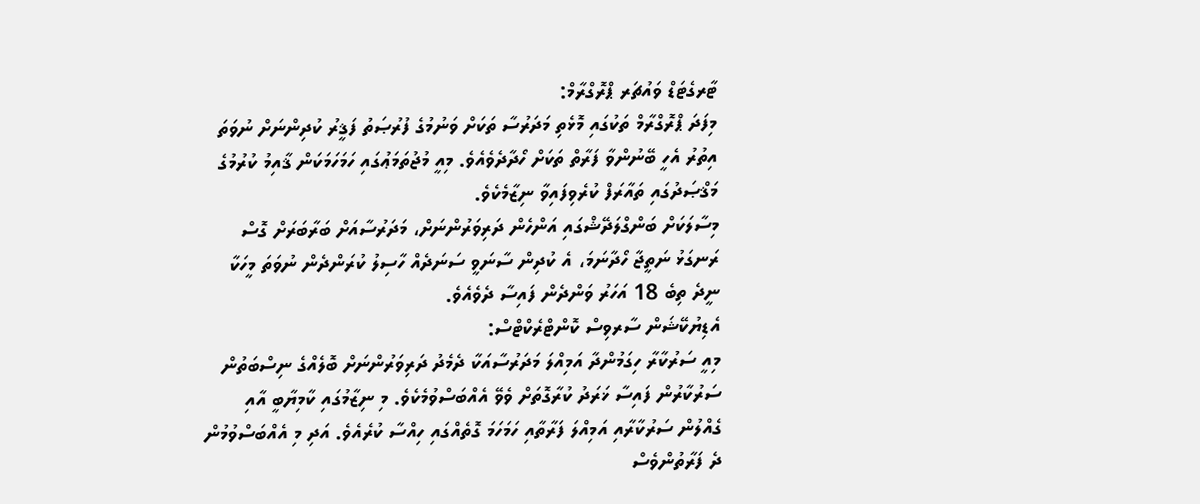ޓާރގެޓަޑް ވައުޗަރ ޕްރޮގްރާމް:
މިފަދަ ޕްރޮގްރާމް ތަކުގައި މޮޅެތި މަދަރުސާ ތަކަށް ވަނުމުގެ ފުރުޞަތު ފަޤީރު ކުދިންނަށް ނުވަތަ އިތުރު އެހީ ބޭނުންވާ ފަރާތް ތަކަށް ހޯދާދެވެއެވެ. މިއީ މުޖުތަމަޢުގައި ހަމަހަމަކަން ޤާއިމު ކުރުމުގެ މަޤްޞަދުގައި ތައާރަފް ކުރެވިފައިވާ ނިޒާމެކެވެ.
މިސާލަކަށް ބަންގްލަދޭޝްގައި އަންހެން ދަރިވަރުންނަށް، މަދަރުސާއަށް ބަރާބަރަށް ގޮސް ރަނގަޅު ނަތީޖާ ހޯދާނަމަ، އެ ކުދިން ސާނަވީ ސަނަދެއް ހާސިލު ކުރަންދެން ނުވަތަ މީހަކާ ނީދެ ތިބެ 18 އަހަރު ވަންދެން ފައިސާ ދެވެއެވެ.
އެޑިޔުކޭޝަން ސާރވިސް ކޮންޓްރެކްޓްސް:
މިއީ ސަރުކާރާ ހިގަމުންދާ އަމިއްލަ މަދަރުސާއަކާ ދެމެދު ދަރިވަރުންނަށް ބޮލެއްގެ ނިސްބަތުން ސަރުކާރުން ފައިސާ ޚަރަދު ކުރާގޮތަށް ވެވޭ އެއްބަސްވުމެކެވެ. މި ނިޒާމުގައި ކާމިޔާބީ އާއި ގެއްލުން ސަރުކާރާއި އަމިއްލަ ފަރާތާއި ހަމަހަމަ ގޮތެއްގައި ހިއްސާ ކުރެއެވެ. އަދި މި އެއްބަސްވުމުން ދެ ފަރާތުންވެސް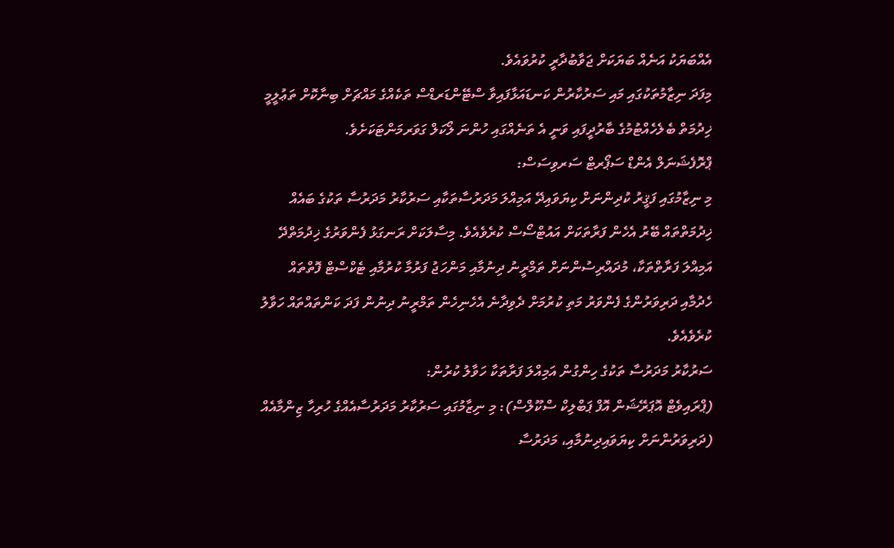އެއްބަޔަކު އަނެއް ބަޔަކަށް ޖަވާބުދާރީ ކުރުވައެވެ.
މިފަދަ ނިޒާމުތަކުގައި މައި ސަރުކާރުން ކަނޑައަޅާފައިވާ ސްޓޭންޑަރޑްސް ތަކެއްގެ މައްޗަށް ބިނާކޮށް ތަޢުލީމީ ޚިދުމަތް ބެލެހެއްޓުމުގެ ބާރުދީފައި ވަނީ އެ ތަނެއްގައި ހުންނަ ލޯކަލް ގަވަރމަންޓަކަށެވެ.
ޕްރޮފެޝަނަލް އެންޑް ސަޕޯރޓް ސަރވިސަސް:
މި ނިޒާމުގައި ފަޤީރު ކުދިންނަށް ކިޔަވައިދޭ އަމިއްލަ މަދަރުސާތަކާއި ސަރުކާރު މަދަރުސާ ތަކުގެ ބައެއް ޚިދުމަތްތައް ބޭރު އެހެން ފަރާތަކަށް އައުޓްސޯސް ކުރެވެއެވެ. މިސާލަކަށް ރަނގަޅު ފެންވަރުގެ ޚިދުމަތްދޭ އަމިއްލަ ފަރާތްތަކާ، މުދައްރިސުންނަށް ތަމްރީނު ދިނުމާއި މަންހަޖު ފަރުމާ ކުރުމާއި ޓެކްސްޓް ފޮތްތައް ހެދުމާއި ދަރިވަރުންގެ ފެންވަރު މަތި ކުރުމަށް ދެވިދާނެ އެހެނިހެން ތަމްރީނު ދިނުން ފަދަ ކަންތައްތައް ހަވާލު ކުރެވެއެވެ.
ސަރުކާރު މަދަރުސާ ތަކުގެ ހިންގުން އަމިއްލަ ފަރާތަކާ ހަވާލު ކުރުން:
(ޕްރައިވެޓް އޮޕަރޭޝަން އޮފް ޕަބްލިކް ސްކޫލްސް): މި ނިޒާމުގައި ސަރުކާރު މަދަރުސާއެއްގެ ހުރިހާ ޒިންމާއެއް (ދަރިވަރުންނަށް ކިޔަވައިދިނުމާއި، މަދަރުސާ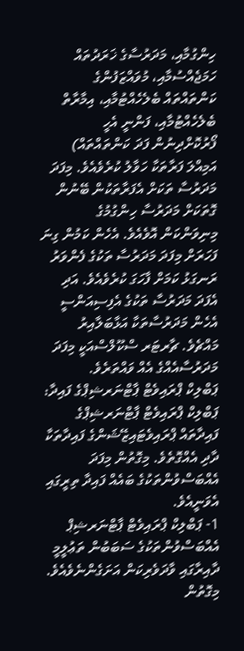ހިންގުމާއި، މަދަރުސާގެ ޚަރަދުތައް ހަމަޖެއްސުމާއި، މުވައްޒަފުންގެ ކަންތައްތައް ބެލެހެއްޓުމާއި، އިމާރާތް ބެލެހެއްޓުމާއި، ފަންނީ އެހީ ފޯރުކޮށްދިނުން ފަދަ ކަންތައްތައް) އަމިއްލަ ފަރާތަކާ ހަވާލު ކުރެވެއެވެ. މިފަދަ މަދަރުސާ ތަކަށް އެފަރާތަކުން ބޭނުން ގޮތަކަށް މަދަރުސާ ހިންގުމުގެ މިނިވަންކަން އޮވެއެވެ. އެހެން ކަމުން ގިނަ ފަހަރަށް މިފަދަ މަދަރުސާ ތަކުގެ ފެންވަރު ރަނގަޅު ކަމަށް ފާހަގަ ކުރެވެއެވެ. އަދި އެފަދަ މަދަރުސާ ތަކުގެ އެފިސިއަންސީ އެހެން މަދަރުސާތަކާ އަޅާބަލާއިރު މައްޗެވެ. ޗާރޓަރ ސްކޫލްސްއަކީ މިފަދަ މަދަރުސާއެއްގެ އެއް ވައްތަރެވެ.
ޕަބްލިކް ޕްރައިވެޓް ޕާޓްނަރޝިޕްގެ ފައިދާ:
ޕަބްލިކް ޕްރައިވެޓް ޕާޓްނަރޝިޕްގެ ފައިދާތައް ޕްރައިވެޓައިޒޭޝަންގެ ފައިދާތަކާ ދާދި އެއްގޮތެވެ. މިގޮތުން މިފަދަ އެއްބަސްވުންތަކުގެ ބައެއް ފައިދާ ތިރީގައި އެވަނީއެވެ.
1- ޕަބްލިކް ޕްރައިވެޓް ޕާޓްނަރޝިޕް އެއްބަސްވުންތަކުގެ ސަބަބުން ތަޢުލީމީ ދާއިރާގައި ވާދަވެރިކަން އަށަގެންނެވެއެވެ. މިގޮތުން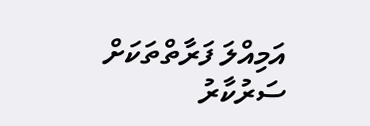އަމިއްލަ ފަރާތްތަކަށް ސަރުކާރު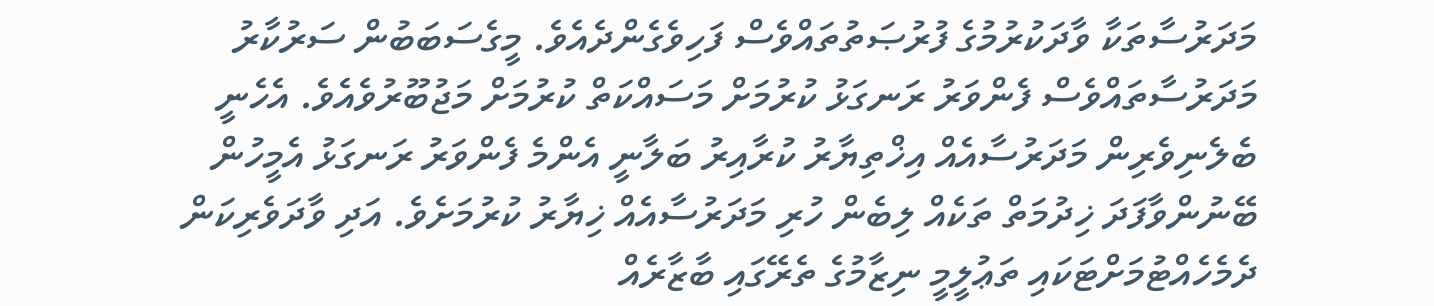މަދަރުސާތަކާ ވާދަކުރުމުގެ ފުރުޞަތުތައްވެސް ފަހިވެގެންދެއެވެ. މީގެސަބަބުން ސަރުކާރު މަދަރުސާތައްވެސް ފެންވަރު ރަނގަޅު ކުރުމަށް މަސައްކަތް ކުރުމަށް މަޖުބޫރުވެއެވެ. އެހެނީ ބެލެނިވެރިން މަދަރުސާއެއް އިޚްތިޔާރު ކުރާއިރު ބަލާނީ އެންމެ ފެންވަރު ރަނގަޅު އެމީހުން ބޭނުންވާފަދަ ޚިދުމަތް ތަކެއް ލިބެން ހުރި މަދަރުސާއެއް ޚިޔާރު ކުރުމަށެވެ. އަދި ވާދަވެރިކަން ދެމެހެއްޓުމަށްޓަކައި ތަޢުލީމީ ނިޒާމުގެ ތެރޭގައި ބާޒާރެއް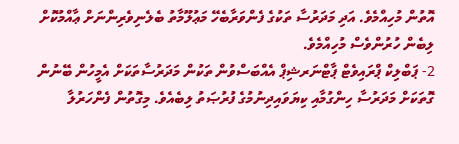އޮތުން މުހިއްމެވެ. އަދި މަދަރުސާ ތަކުގެ ފެންވަރާބެހޭ މަޢުލޫމާތު ބެލެނިވެރިންނަށް ޢާއްމުކޮށް ލިބެން ހުރުންވެސް މުހިއްމެވެ.
2- ޕަބްލިކް ޕްރައިވެޓް ޕާޓްނަރޝިޕް އެއްބަސްވުން ތަކުން މަދަރުސާތަކަށް އެމީހުން ބޭނުން ގޮތަކަށް މަދަރުސާ ހިންގުމާއި ކިޔަވައިދިނުމުގެ ފުރުޞަތު ލިބެއެވެ. މިގޮތުން ފެންހަރުލާ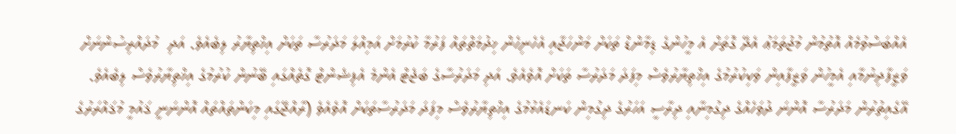އެއްބަސްވުމެއް އޮތުމުން މުޖުތަމަޢު އެދޭ ގޮތަށް އެ މީހުންގެ ޑިމާންޑް ތަކަށް މަންހަޖާއި އެހެނިހެން ޚިދުމަތްތައް ފަރުމާ ކުރުމަށް އަމިއްލަ މަދަރުސާ ތަކަށް އިޚްތިޔާރު ލިބެއެވެ. އަދި  މުދައްރިސުންނަށް ވަޒީފާދިނުމާއި އެމީހުން ވަޒީފާއިން ވަކިކުރުމުގެ އިޚްތިޔާރުވެސް މިފަދަ މަދަރުސާ ތަކަށް އޮވެއެވެ. އަދި މަދަރުސާގެ ބަޖެޓް އެންމެ އެފިޝެންޓް ގޮތެއްގައި ބޭނުން ކުރުމުގެ އިޚްތިޔާރުވެސް ލިބެއެވެ. އޭގެއިތުރުން މަދަރުސާ އޮންނަ ދުވަހެއްގެ ދިގުމިނާއި ދިރާސީ އަހަރުގެ ދިގުމިން ކަނޑައެޅުމުގެ އިޚްތިޔާރުވެސް މިފަދަ މަދަރުސާތަކަށް އޮވެއެވެ (ރާއްޖޭގައި މިކަންތައްތައް އޮންނަނީ ޤައުމީ މުޤައްރަރުގެ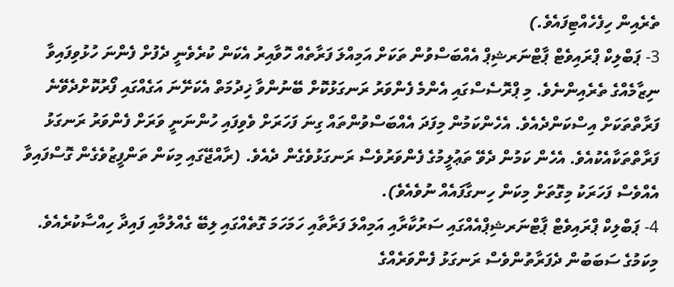ތެރެއިން ހިފެހެއްޓިފައެވެ.)
3- ޕަބްލިކް ޕްރައިވެޓް ޕާޓްނަރޝިޕް އެއްބަސްވުން ތަކަށް އަމިއްލަ ފަރާތެއް ހޮވާއިރު އެކަން ކުރެވެނީ ދެފުށް ފެންނަ ހުޅުވިފައިވާ ނިޒާމެއްގެ ތެރެއިންނެވެ. މި ޕްރޮސެސްގައި އެންމެ ފެންވަރު ރަނގަޅުކޮށް ބޭނުންވާ ޚިދުމަތް އެކަށޭނަ އަގެއްގައި ފޯރުކޮށްދެވޭނެ ފަރާތްތަކަށް އިސްކަންދެއެވެ. އެހެންކަމުން މިފަދަ އެއްބަސްވުންތައް ގިނަ ފަހަރަށް ވެވިފައި ހުންނަނީ ވަރަށް ފެންވަރު ރަނގަޅު ފަރާތްތަކާއެކުއެވެ. އެހެން ކަމުން ދެވޭ ތަޢުލީމުގެ ފެންވަރުވެސް ރަނގަޅުވެގެން ދެއެވެ. (ރާއްޖޭގައި މިކަން ތަންފީޒުވެގެން ގޮސްފައިވާ އެއްވެސް ފަހަރަކު މިގޮތަށް މިކަން ހިނގާފައެއް ނުވެއެވެ).
4- ޕަބްލިކް ޕްރައިވެޓް ޕާޓްނަރޝިޕްއެއްގައި ސަރުކާރާއި އަމިއްލަ ފަރާތާއި ހަމަހަމަ ގޮތެއްގައި ލިބޭ ގެއްލުމާއި ފައިދާ ހިއްސާކުރެއެވެ. މިކަމުގެ ސަބަބުން ދެފަރާތުންވެސް ރަނގަޅު ފެންވަރެއްގެ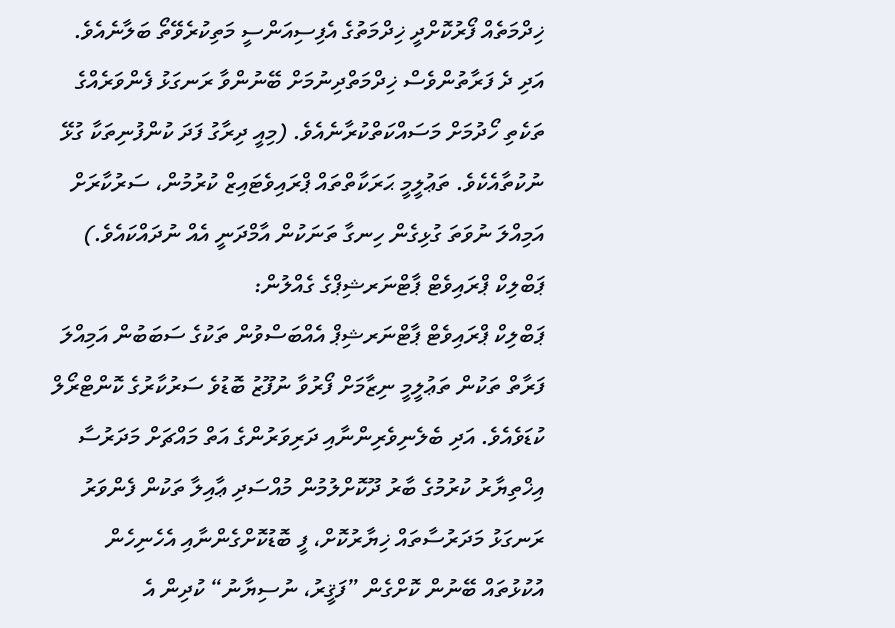ޚިދްމަތެއް ފޯރުކޮށްދީ ޚިދްމަތުގެ އެފިސިއަންސީ މަތިކުރެވޭތޯ ބަލާނެއެވެ. އަދި ދެ ފަރާތުންވެސް ޚިދްމަތްދިނުމަށް ބޭނުންވާ ރަނގަޅު ފެންވަރެއްގެ ތަކެތި ހޯދުމަށް މަސައްކަތްކުރާނެއެވެ. (މިއީ ދިރާގު ފަދަ ކުންފުނިތަކާ ގުޅޭ ނުކުތާއެކެވެ. ތަޢުލީމީ ޙަރަކާތްތައް ޕްރައިވެޓައިޒް ކުރުމުން، ސަރުކާރަށް އަމިއްލަ ނުވަތަ ގުޅިގެން ހިނގާ ތަނަކުން އާމްދަނީ އެއް ނުދައްކައެވެ.)
ޕަބްލިކް ޕްރައިވެޓް ޕާޓްނަރޝިޕްގެ ގެއްލުން:
ޕަބްލިކް ޕްރައިވެޓް ޕާޓްނަރޝިޕް އެއްބަސްވުން ތަކުގެ ސަބަބުން އަމިއްލަ ފަރާތް ތަކުން ތަޢުލީމީ ނިޒާމަށް ފޯރުވާ ނުފޫޒު ބޮޑުވެ ސަރުކާރުގެ ކޮންޓްރޯލް ކުޑަވެއެވެ. އަދި ބެލެނިވެރިންނާއި ދަރިވަރުންގެ އަތް މައްޗަށް މަދަރުސާ އިޚްތިޔާރު ކުރުމުގެ ބާރު ދޫކޮށްލުމުން މުއްސަދި ޢާއިލާ ތަކުން ފެންވަރު ރަނގަޅު މަދަރުސާތައް ޚިޔާރުކޮށް، ފީ ބޮޑުކޮށްގެންނާއި އެހެނިހެން އުކުޅުތައް ބޭނުން ކޮށްގެން ”ފަޤީރު، ނުސިޔާނު“ ކުދިން އެ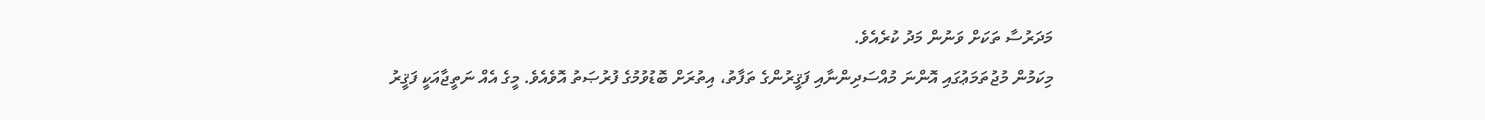މަދަރުސާ ތަކަށް ވަނުން މަދު ކުރެއެވެ.
މިކަމުން މުޖުތަމަޢުގައި އޮންނަ މުއްސަދިންނާއި ފަޤީރުންގެ ތަފާތު، އިތުރަށް ބޮޑުވުމުގެ ފުރުޞަތު އޮވެއެވެ. މީގެ އެއް ނަތީޖާއަކީ ފަޤީރު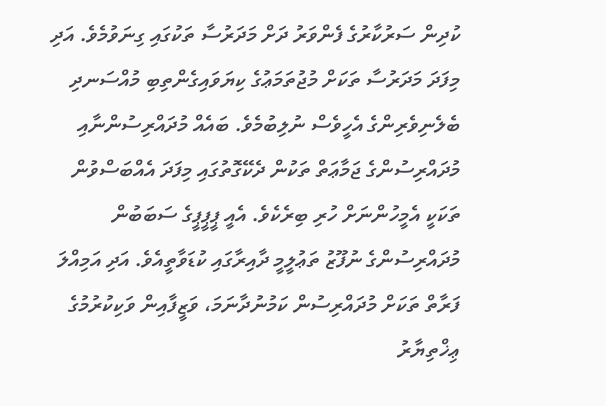ކުދިން ސަރުކާރުގެ ފެންވަރު ދަށް މަދަރުސާ ތަކުގައި ގިނަވުމެވެ. އަދި މިފަދަ މަދަރުސާ ތަކަށް މުޖުތަމަޢުގެ ކިޔަވައިގެންތިބި މުއްސަނދި ބެލެނިވެރިންގެ އެހީވެސް ނުލިބުމެވެ. ބައެއް މުދައްރިސުންނާއި މުދައްރިސުންގެ ޖަމާޢަތް ތަކުން ދެކޭގޮތުގައި މިފަދަ އެއްބަސްވުން ތަކަކީ އެމީހުންނަށް ހުރި ބިރެކެވެ. އެއީ ޕީޕީޕީގެ ސަބަބުން މުދައްރިސުންގެ ނުފޫޒު ތަޢުލީމީ ދާއިރާގައި ކުޑަވާތީއެވެ. އަދި އަމިއްލަ ފަރާތް ތަކަށް މުދައްރިސުން ކަމުނުދާނަމަ، ވަޒީފާއިން ވަކިކުރުމުގެ ޢިޚްތިޔާރު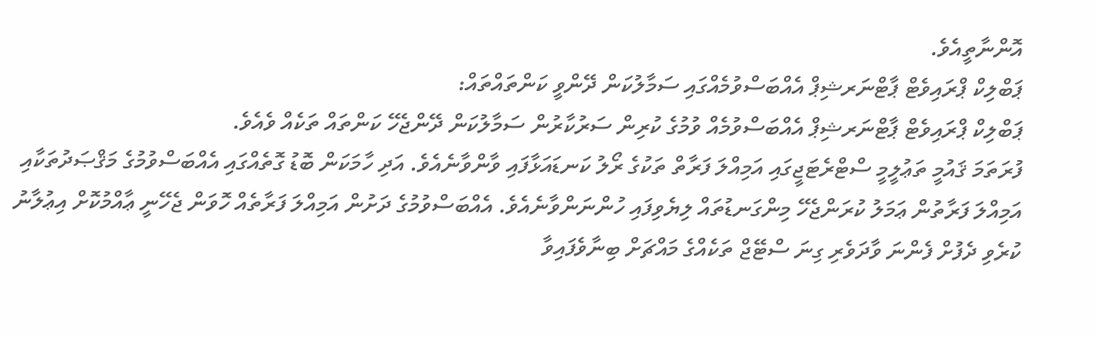އޮންނާތީއެވެ.
ޕަބްލިކް ޕްރައިވެޓް ޕާޓްނަރޝިޕް އެއްބަސްވުމެއްގައި ސަމާލުކަން ދޭންވީ ކަންތައްތައް:
ޕަބްލިކް ޕްރައިވެޓް ޕާޓްނަރޝިޕް އެއްބަސްވުމެއް ވުމުގެ ކުރިން ސަރުކާރުން ސަމާލުކަން ދޭންޖެހޭ ކަންތައް ތަކެއް ވެއެވެ.
ފުރަތަމަ ޤައުމީ ތަޢުލީމީ ސްޓްރެޓަޖީގައި އަމިއްލަ ފަރާތް ތަކުގެ ރޯލު ކަނޑައަޅާފައި ވާންވާނެއެވެ. އަދި ހާމަކަން ބޮޑު ގޮތެއްގައި އެއްބަސްވުމުގެ މަޤްޞަދުތަކާއި އަމިއްލަ ފަރާތުން ޢަމަލު ކުރަންޖެހޭ މިންގަނޑުތައް ލިޔެވިފައި ހުންނަންވާނެއެވެ. އެއްބަސްވުމުގެ ދަށުން އަމިއްލަ ފަރާތެއް ހޮވަން ޖެހޭނީ ޢާއްމުކޮށް އިޢުލާނު ކުރެވި ދެފުށް ފެންނަ ވާދަވެރި ގިނަ ސްޓޭޖް ތަކެއްގެ މައްޗަށް ބިނާވެފައިވާ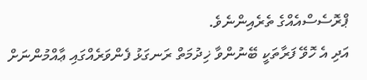ޕްރޮސެސްއެއްގެ ތެރެއިންނެވެ.
އަދި އެ ހޮވޭ ފަރާތަކީ ބޭނުންވާ ޚިދުމަތް ރަނގަޅު ފެންވަރެއްގައި ޢާއްމުންނަށް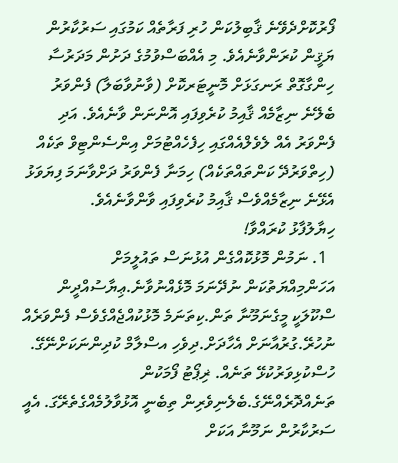ފޯރުކޮށްދެވޭނެ ޤާބިލުކަން ހުރި ފަރާތެއް ކަމުގައި ސަރުކާރުން ޔަޤީން ކުރަންވާނެއެވެ. މި އެއްބަސްވުމުގެ ދަށުން މަދަރުސާ ހިންގާގޮތް ރަނގަޅަށް މޮނީޓަރކޮށް (ވާނުވާބަލާ) ފެންވަރު ބެލޭނެ ނިޒާމެއް ޤާއިމު ކުރެވިފައި އޮންނަން ވާނެއެވެ. އަދި ފެންވަރު އެއް ލެވެލްއެއްގައި ހިފެހެއްޓުމަށް އިންސެންޓިވް ތަކެއް (ހިތްވަރުދޭ ކަންތައްތަކެއް) ހިމަނާ ފެންވަރު ދަށްވާނަމަ ފިޔަވަޅު އެޅޭނެ ނިޒާމެއްވެސް ޤާއިމު ކުރެވިފައި ވާންވާނެއެވެ.
ހިޔާލުފާޅު ކުރައްވާ!
  1. ނަމުން މޮޅުކޮއްގެން އުޅުނަސް ތައުލީމަށް އަހަންމިއްޔަތުކަން ނުދޭނަމަ މޮޅެއްނުވާނެ.ޢިޔާސުއްދީން ސްކޫލަކީ މީގެނަމޫނާ ތަން.ކިތަނަމެ މޮޅުކުއްޖެއްގެވެސް ފެންވަރެއް ނުހުރޭ.ގުރުއާނަށް އެހާދަށް.ދިވެހި އސްލާމް ކުދިންނަކަށްނޭގޭ. ހުސްކުޅިވަރުކުޅޭ ތަނެއް. ޜިޕޯޓު ފޯމަކުން ތަނެއްދޮރެއްނޭގެ.ބެލެނިވެރިން ތިބެނީ އޮޅުވާލުމެއްގެތެރޭގަ. އެއީ ސަރުކާރުން ނަމޫނާ އަކަށް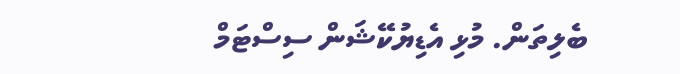ބެލިތަން. މުޅި އެޑިޔުކޭޝަން ސިސްޓަމް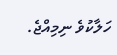ހަލާކުވެ ނިމިއްޖެ.